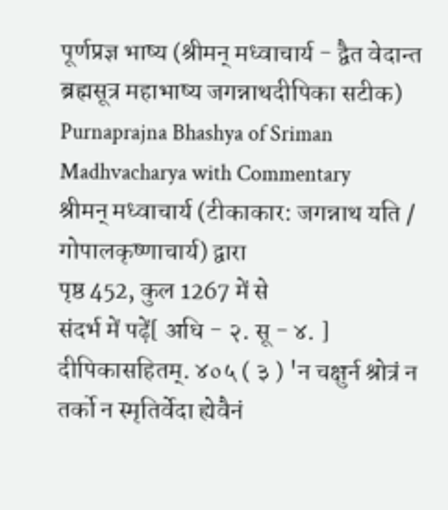पूर्णप्रज्ञ भाष्य (श्रीमन् मध्वाचार्य - द्वैत वेदान्त ब्रह्मसूत्र महाभाष्य जगन्नाथदीपिका सटीक)
Purnaprajna Bhashya of Sriman Madhvacharya with Commentary
श्रीमन् मध्वाचार्य (टीकाकार: जगन्नाथ यति / गोपालकृष्णाचार्य) द्वारा
पृष्ठ 452, कुल 1267 में से
संदर्भ में पढ़ें[ अधि - २. सू - ४. ] दीपिकासहितम्. ४०५ ( ३ ) 'न चक्षुर्न श्रोत्रं न तर्को न स्मृतिर्वेदा ह्येवैनं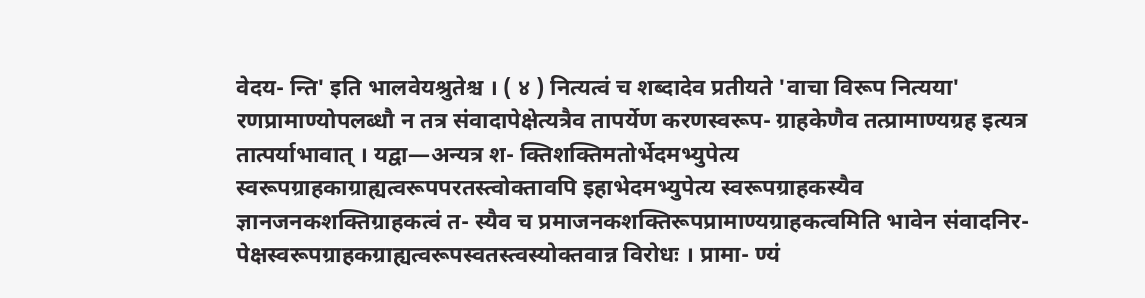वेदय- न्ति' इति भालवेयश्रुतेश्च । ( ४ ) नित्यत्वं च शब्दादेव प्रतीयते 'वाचा विरूप नित्यया' रणप्रामाण्योपलब्धौ न तत्र संवादापेक्षेत्यत्रैव तापर्येण करणस्वरूप- ग्राहकेणैव तत्प्रामाण्यग्रह इत्यत्र तात्पर्याभावात् । यद्वा—अन्यत्र श- क्तिशक्तिमतोर्भेदमभ्युपेत्य स्वरूपग्राहकाग्राह्यत्वरूपपरतस्त्वोक्तावपि इहाभेदमभ्युपेत्य स्वरूपग्राहकस्यैव ज्ञानजनकशक्तिग्राहकत्वं त- स्यैव च प्रमाजनकशक्तिरूपप्रामाण्यग्राहकत्वमिति भावेन संवादनिर- पेक्षस्वरूपग्राहकग्राह्यत्वरूपस्वतस्त्वस्योक्तवान्न विरोधः । प्रामा- ण्यं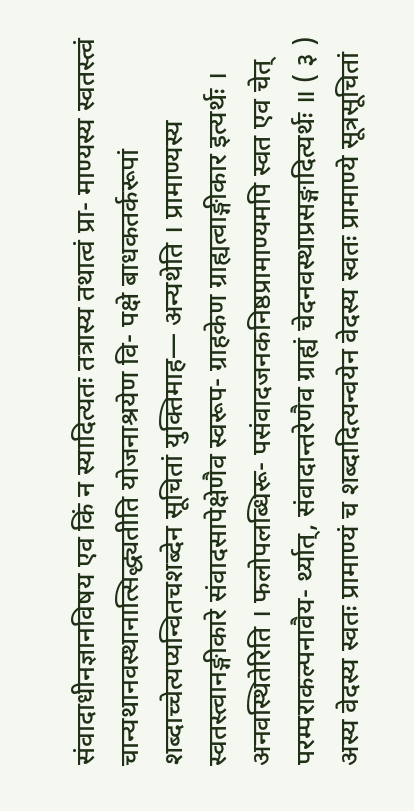संवादाधीनज्ञानविषय एव किं न स्यादित्यतः तत्रास्य तथात्वं प्रा- माण्यस्य स्वतस्त्वं चान्यथानवस्थानात्सिद्ध्यतीति योजनाश्रयेण वि- पक्षे बाधकतर्करूपां शब्दाच्चेत्यप्यन्वितचशब्देन सूचितां युक्तिमाह— अन्यथेति । प्रामाण्यस्य स्वतस्त्वानङ्गीकारे संवादसापेक्षेणैव स्वरूप- ग्राहकेण ग्राह्यत्वाङ्गीकार इत्यर्थः । अनवस्थितेरिति । फलोपलब्धिरू- पसंवादजनकनिष्ठप्रामाण्यमपि स्वत एव चेत् परम्पराकल्पनावैय- र्थ्यात्, संवादान्तरेणैव ग्राह्यं चेदनवस्थाप्रसङ्गादित्यर्थः ॥ ( ३ ) अस्य वेदस्य स्वतः प्रामाण्यं च शब्दादित्यन्वयेन वेदस्य स्वतः प्रामाण्ये सूत्रसूचितां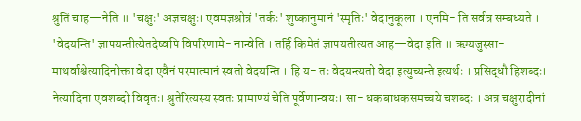श्रुतिं चाह—नेति ॥ 'चक्षुः' अज्ञचक्षुः। एवमज्ञश्रोत्रं 'तर्कः' शुष्कानुमानं 'स्मृतिः' वेदानुकूला । एनमि- ति सर्वत्र सम्बध्यते । 'वेदयन्ति' ज्ञापयन्तीत्येतदेष्वपि विपरिणामे- नान्वेति । तर्हि किमेतं ज्ञापयतीत्यत आह—वेदा इति ॥ ऋग्यजुस्सा- माथर्वाश्चेत्यादिनोक्ता वेदा एवैनं परमात्मानं स्वतो वेदयन्ति । हि य- तः वेदयन्त्यतो वेदा इत्युच्यन्ते इत्यर्थः । प्रसिद्धौ हिशब्दः। नेत्यादिना एवशब्दो विवृतः। श्रुतेरित्यस्य स्वतः प्रामाण्यं चेति पूर्वेणान्वयः। सा- धकबाधकसमच्चये चशब्दः । अत्र चक्षुरादीनां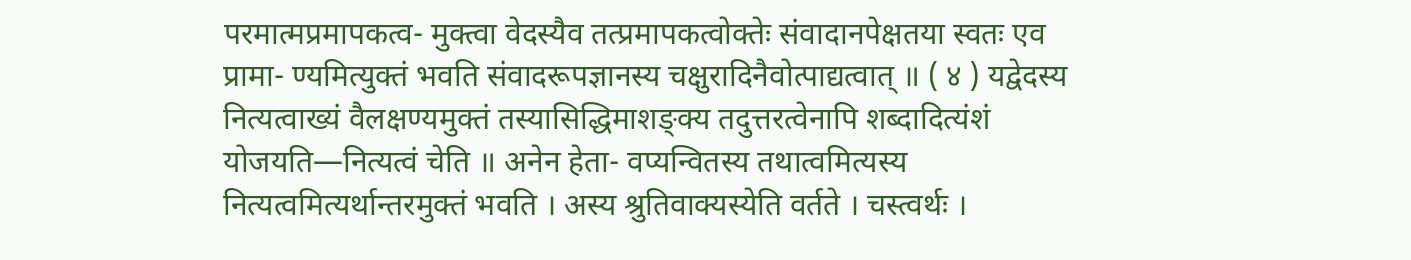परमात्मप्रमापकत्व- मुक्त्वा वेदस्यैव तत्प्रमापकत्वोक्तेः संवादानपेक्षतया स्वतः एव प्रामा- ण्यमित्युक्तं भवति संवादरूपज्ञानस्य चक्षुरादिनैवोत्पाद्यत्वात् ॥ ( ४ ) यद्वेदस्य नित्यत्वाख्यं वैलक्षण्यमुक्तं तस्यासिद्धिमाशङ्क्य तदुत्तरत्वेनापि शब्दादित्यंशं योजयति—नित्यत्वं चेति ॥ अनेन हेता- वप्यन्वितस्य तथात्वमित्यस्य नित्यत्वमित्यर्थान्तरमुक्तं भवति । अस्य श्रुतिवाक्यस्येति वर्तते । चस्त्वर्थः ।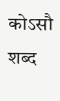कोऽसौ शब्द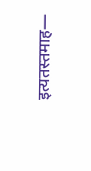इत्यतस्तमाह—